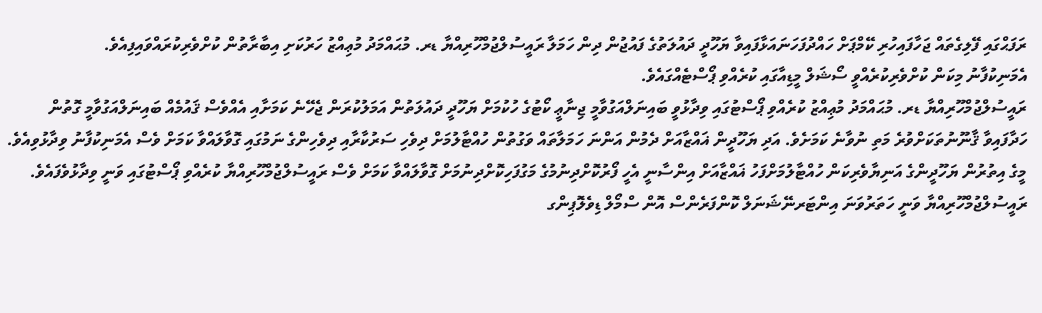ރަފަޙްގައި ފޭލިގެތައް ޖަހާފައިހުރި ކޭމްޕަށް ހައްދުފަހަނައަޅާފައިވާ ޔަހޫދީ ދައުލަތުގެ ފައުޖުން ދިން ހަމަލާ ރައީސުލްޖުމްހޫރިއްޔާ ޑރ. މުޙައްމަދު މުޢިއްޒު ހަރުކަށި އިބާރާތުން ކުށްވެރިކުރައްވައިފިއެވެ.
އެމަނިކުފާނު މިކަން ކުށްވެރިކުރެއްވީ ސޯޝަލް މީޑިއާގައި ކުރެއްވި ޕޯސްޓެއްގައެވެ.
ރައީސުލްޖުމްހޫރިއްޔާ ޑރ. މުޙައްމަދު މުޢިއްޒު ކުރެއްވި ޕޯސްޓުގައި ވިދާޅުވީ ބައިނަލްއަގުވާމީ ޖިނާޢީ ކޯޓުގެ ހުކުމަށް ޔަހޫދީ ދައުލަތުން އަމަލުކުރަން ޖެހޭނެ ކަމަށާއި އެއްވެސް ޤައުމެއް ބައިނަލްއަގުވާމީ ގޮތުން ހަދާފައިވާ ޤާނޫނުތަކަށްވުރެ މަތި ނުވާނެ ކަމަށެވެ. އަދި ޔަހޫދީން ޣައްޒާއަށް ދެމުން އަންނަ ހަމަލާތައް ވަގުތުން ހުއްޓާލުމަށް ދިވެހި ސަރުކާރާއި ދިވެހިންގެ ނަމުގައި ގޮވާލައްވާ ކަމަށް ވެސް އެމަނިކުފާނު ވިދާޅުވިއެވެ.
މީގެ އިތުރުން ޔަހޫދީންގެ އަނިޔާވެރިކަން ހުއްޓާލުމަށްފަހު ޣައްޒާއަށް އިންސާނީ އެހީ ފޯރުކޮށްދިނުމުގެ މަގުފަހިކޮށްދިނުމަށް ގޮވާލައްވާ ކަމަށް ވެސް ރައީސުލްޖުމްހޫރިއްޔާ ކުރެއްވި ޕޯސްޓުގައި ވަނީ ވިދާޅުވެފައެވެ.
ރައީސުލްޖުމްހޫރިއްޔާ ވަނީ ހަތަރުވަނަ އިންޓަރނޭޝަނަލް ކޮންފަރެންސް އޮން ސްމޯލް ޑިވެލޮޕިންގ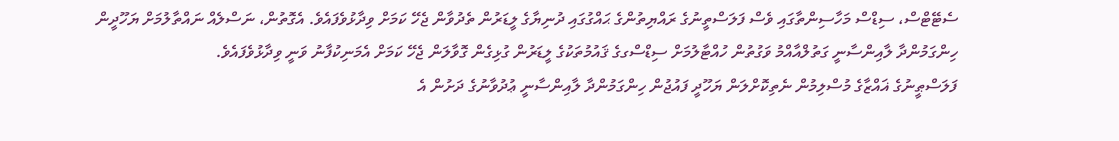ސެޓޭޓްސް، ސިޑްސް މަހާސިންތާގައި ވެސް ފަލަސްތީނުގެ ރައްޔިތުންގެ ޙައްގުގައި ދުނިޔާގެ ލީޑަރުން ތެދުވާން ޖެހޭ ކަމަށް ވިދާޅުވެފައެވެ. އެގޮތުން، ނަސްލެއް ނައްތާލުމަށް ޔަހޫދީން ހިންގަމުންދާ ލާއިންސާނީ ގަތުލްއާއްމު ވަގުތުން ހުއްޓާލުމަށް ސިޑްސްގގެ ޤައުމުތަކުގެ ލީޑަރުން ގުޅިގެން ގޮވާލަން ޖެހޭ ކަމަށް އެމަނިކުފާނު ވަނީ ވިދާޅުވެފައެވެ.
ފަލަސްޠީނުގެ ޣައްޒާގެ މުސްލިމުން ނެތިކޮށްލަން ޔަހޫދީ ފައުޖުން ހިންގަމުންދާ ލާއިންސާނީ ޢުދުވާނުގެ ދަށުން އެ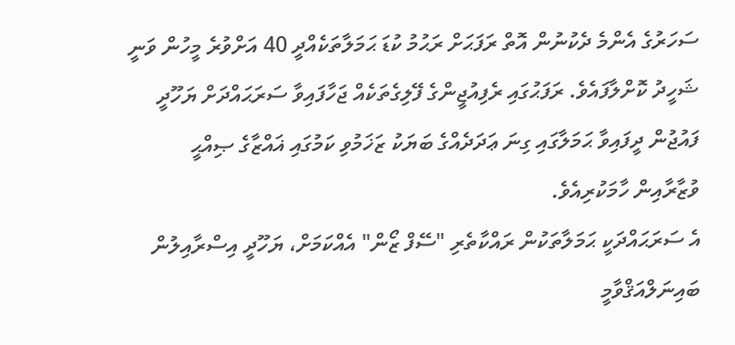ސަހަރުގެ އެންމެ ދެކުނުން އޮތް ރަފަޙަށް ރަޙުމު ކުޑަ ޙަމަލާތަކެއްދީ 40 އަށްވުރެ މީހުން ވަނީ ޝަހީދު ކޮށްލާފައެވެ. ރަފަޙުގައި ރެފިއުޖީންގެ ފޭލިގެތަކެއް ޖަހާފައިވާ ސަރަޙައްދަށް ޔަހޫދީ ފައުޖުން ދީފައިވާ ޙަމަލާގައި ގިނަ ޢަދަދެއްގެ ބަޔަކު ޒަޚަމުވި ކަމުގައި ޣައްޒާގެ ޞިއްޙީ ވުޒާރާއިން ހާމަކުރިއެވެ.
އެ ސަރަޙައްދަކީ ޙަމަލާތަކުން ރައްކާތެރި "ސޭފް ޒޯން" އެއްކަމަށް، ޔަހޫދީ އިސްރާއިލުން ބައިނަލްއަޤްވާމީ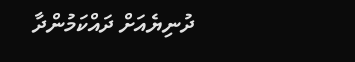ދުނިޔެއަށް ދައްކަމުންދާ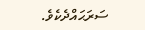ސަރަޙައްދެކެވެ.